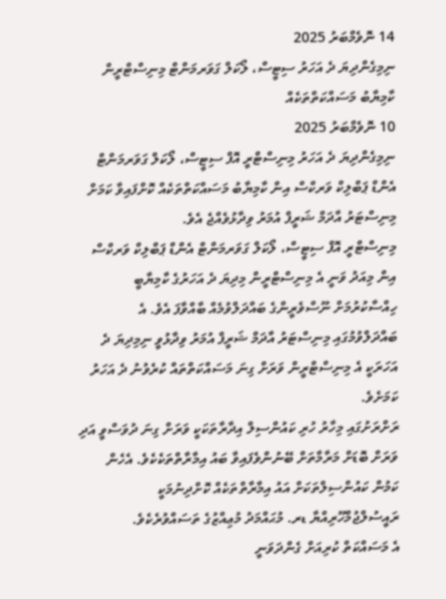14 ނޮވެމްބަރު 2025
ނިމިގެންދިޔަ ދެ އަހަރު ސިޓީސް، ލޯކަލް ގަވަރމަންޓް މިނިސްޓްރީން ކާމިޔާބު މަސައްކަތްތަކެއް
10 ނޮވެމްބަރު 2025
ނިމިގެންދިޔަ ދެ އަހަރު މިނިސްޓްރީ އޮފް ސިޓީސް، ލޯކަލް ގަވަރމަންޓް އެންޑް ޕަބްލިކް ވަރކްސް އިން ކާމިޔާބު މަސައްކަތްތަކެއް ކޮށްފައިވާ ކަމަށް މިނިސްޓަރު އާދަމް ޝަރީފް އުމަރު ވިދާޅުވެއްޖެ އެވެ.
މިނިސްޓްރީ އޮފް ސިޓީސް، ލޯކަލް ގަވަރމަންޓް އެންޑް ޕަބްލިކް ވަރކްސް އިން މިއަދު ވަނީ އެ މިނިސްޓްރީން މިދިޔަ ދެ އަހަރުގެ ކާމިޔާބީ ހިއްސާކުރުމަށް ނޫސްވެރީންގެ ބައްދަލްވުމެއް ބާއްވާފަ އެވެ. އެ ބައްދަލްވުމުގައި މިނިސްޓަރު އާދަމް ޝަރީފް އުމަރު ވިދާޅުވީ ނިމިދިޔަ ދެ އަހަރަކީ އެ މިނިސްޓްރީން ވަރަށް ގިނަ މަސައްކަތްތައް ކުރެވުނު ދެ އަހަރު ކަމަށެވެ.
ރަށްރަށުގައި މިހާރު ހުރި ކައުންސިލް އިދާރާތަކަކީ ވަރަށް ގިނަ ދުވަސްވީ އަދި ވަރަށް ބޮޑަށް މަރާމާތަށް ބޭނުންވެފައިވާ ބައު އިމާރާތްތަކެކެވެ. އެހެން ކަމުން ކައުންސިލްތަކަށް އައު އިމާރާތްތަކެއް ކޮށްދިނުމަކީ ރައީސުލްޖުމްހޫރިއްޔާ ޑރ. މުޙައްމަދު މުޢިއްޒުގެ ތަސައްވުރެކެވެ.
އެ މަސައްކަތް ކުރިއަށް ގެންދަވަނީ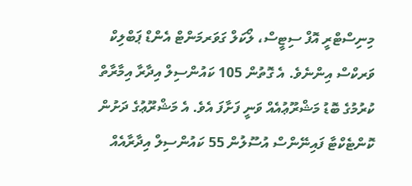މިނިސްޓްރީ އޮފް ސިޓީސް، ލޯކަލް ގަވަރމަންޓް އެންޑް ޕަބްލިކް ވަރކްސް އިންނެވެ. އެ ގޮތުން 105 ކައުންސިލް އިދާރާ އިމާރާތް ކުރުމުގެ ބޮޑު މަޝްރޫޢުއެއް ވަނީ ފަށާފަ އެވެ. އެ މަޝްރޫޢުގެ ދަށުން ކޮންޓެކްޓާ ފައިނޭންސް އުސޫލުން 55 ކައުންސިލް އިދާރާއެއް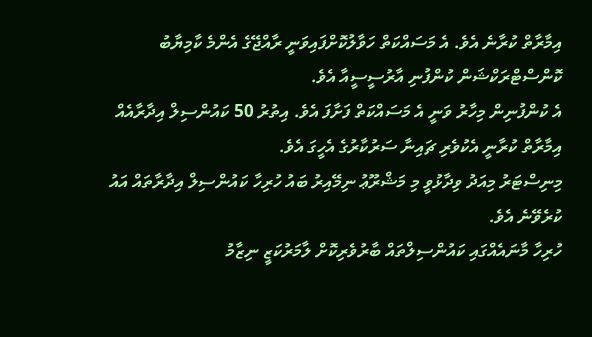އިމާރާތް ކުރާނެ އެވެ. އެ މަސައްކަތް ހަވާލުކޮށްފައިވަނީ ރާއްޖޭގެ އެންމެ ކާމިޔާބު ކޮންސްޓްރަކްޝަން ކުންފުނި އާރުސީސީއާ އެވެ.
އެ ކުންފުނިން މިހާރު ވަނީ އެ މަސައްކަތް ފަށާފަ އެވެ. އިތުރު 50 ކައުންސިލް އިދާރާއެއް އިމާރާތް ކުރާނީ އެކުވެރި ޗައިނާ ސަރުކާރުގެ އެހީގަ އެވެ.
މިނިސްޓަރު މިއަދު ވިދާޅުވީ މި މަޝްރޫޢު ނިމޭއިރު ބައު ހުރިހާ ކައުންސިލް އިދާރާތައް އައު ކުރެވޭނެ އެވެ.
ހުރިހާ މާނައެއްގައި ކައުންސިލްތައް ބާރުވެރިކޮށް ލާމަރުކަޒީ ނިޒާމު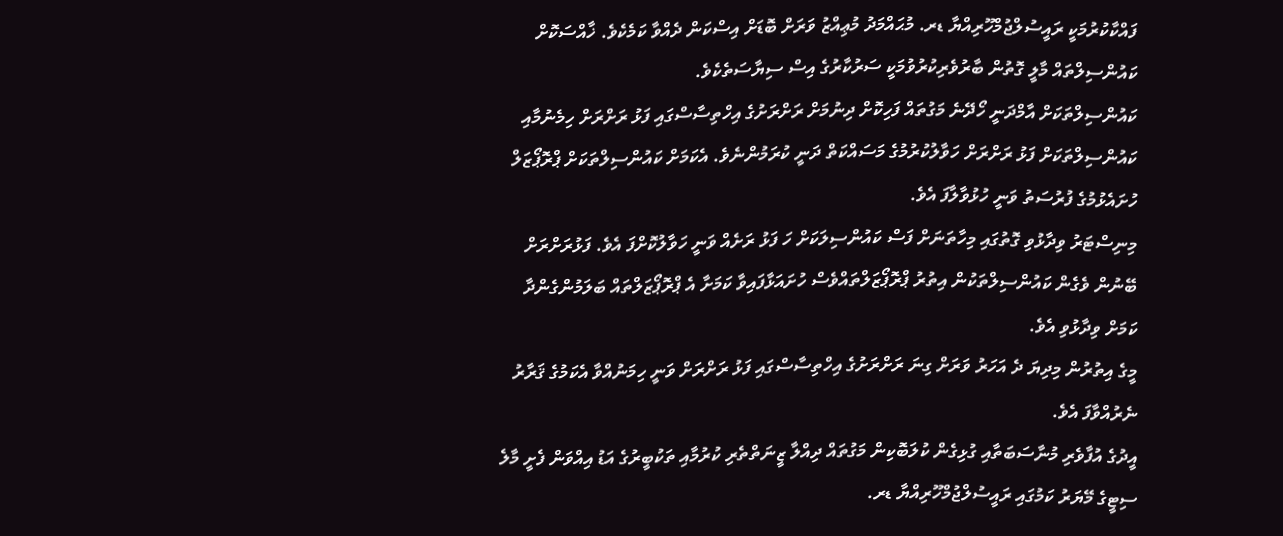ފައްކާކުރުމަކީ ރައީސުލްޖުމްހޫރިއްޔާ ޑރ. މުޙައްމަދު މުޢިއްޒު ވަރަށް ބޮޑަށް އިސްކަން ދެއްވާ ކަމެކެވެ. ޚާއްސަކޮށް ކައުންސިލްތައް މާލީ ގޮތުން ބާރުވެރިކުރުވުމަކީ ސަރުކާރުގެ އިސް ސިޔާސަތެކެވެ.
ކައުންސިލްތަކަށް އާމްދަނީ ހޯދޭނެ މަގުތައް ފަހިކޮށް ދިނުމަށް ރަށްރަށުގެ އިހްތިސާސްގައި ފަޅު ރަށްރަށް ހިމެނުމާއި ކައުންސިލްތަކަށް ފަޅު ރަށްރަށް ހަވާލުކުރުމުގެ މަސައްކަތް ދަނީ ކުރަމުންނެވެ. އެކަމަށް ކައުންސިލްތަކަށް ޕްރޮޕޯޒަލް ހުށައެޅުމުގެ ފުރުސަތު ވަނީ ހުޅުވާލާފަ އެވެ.
މިނިސްޓަރު ވިދާޅުވި ގޮތުގައި މިހާތަނަށް ފަސް ކައުންސިލަކަށް ހަ ފަޅު ރަށެއް ވަނީ ހަވާލުކޮށްފަ އެވެ. ފަޅުރަށްރަށް ބޭނުން ވެގެން ކައުންސިލްތަކުން އިތުރު ޕްރޮޕޯޒަލްތައްވެސް ހުށައަޅާފައިވާ ކަމަށާ އެ ޕްރޮޕޯޒަލްތައް ބަލަމުންގެންދާ ކަމަށް ވިދާޅުވި އެވެ.
މީގެ އިތުރުން މިދިޔަ ދެ އަހަރު ވަރަށް ގިނަ ރަށްރަށުގެ އިހްތިސާސްގައި ފަޅު ރަށްރަށް ވަނީ ހިމަނުއްވާ އެކަމުގެ ޤަރާރު ނެރުއްވާފަ އެވެ.
އީދުގެ އުފާވެރި މުނާސަބަތާއި ގުޅިގެން ކުލަބޮކިން މަގުތައް ދިއްލާ ޒީނަތްތެރި ކުރުމާއި ތަކުބީރުގެ އަޑު އިއްވަން ފެށީ މާލެ ސިޓީގެ މޭޔަރު ކަމުގައި ރައީސުލްޖުމްހޫރިއްޔާ ޑރ.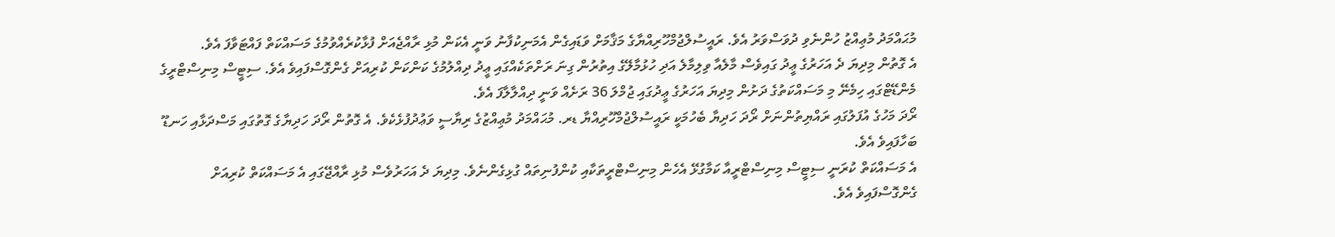މުޙައްމަދު މުޢިއްޒު ހުންނެވި ދުވަސްވަރު އެވެ. ރައީސުލްޖުމްހޫރިއްޔާގެ މަޤާމަށް ވަޑައިގެން އެމަނިކުފާނު ވަނީ އެކަން މުޅި ރާއްޖެއަށް ފުޅާކުރެއްވުމުގެ މަސައްކަތް ފައްޓަވާފަ އެވެ.
އެ ގޮތުން މިދިޔަ ދެ އަހަރުގެ ޢީދު ގައިވެސް މާލެއާ ވިލިމާލެ އަދި ހުޅުމާލޭގެ އިތުރުން ގިނަ ރަށްތަކެއްގައި ޢީދު ދިއްލުމުގެ ކަންކަން ކުރިއަށް ގެންގޮސްފައިވެ އެވެ. ސިޓީސް މިނިސްޓްރީގެ މެންޑޭޓްގައި ހިމެނޭ މި މަސައްކަތުގެ ދަށުން މިދިޔަ އަހަރުގެ ޢީދުގައި ޖުމްލަ 36 ރަށެއް ވަނީ ދިއްލާލާފަ އެވެ.
ރޯދަ މަހުގެ އުފަލުގައި ރައްޔިތުންނަށް ރޯދަ ހަދިޔާ ބެހުމަކީ ރައީސުލްޖުމްހޫރިއްޔާ ޑރ. މުޙައްމަދު މުޢިއްޒުގެ ރިޔާސީ ވަޢުދުފުޅެކެވެ. އެ ގޮތުން ރޯދަ ހަދިޔާގެ ގޮތުގައި މަސްދަޅާއި ހަނޑޫ ބަހާފައިވެ އެވެ.
އެ މަސައްކަތް ކުރަނީ ސިޓީސް މިނިސްޓްރީއާ ކަމާގުޅޭ އެހެން މިނިސްޓްރީތަކާއި ކުންފުނިތައް ގުޅިގެންނެވެ. މިދިޔަ ދެ އަހަރުވެސް މުޅި ރާއްޖޭގައި އެ މަސައްކަތް ކުރިއަށް ގެންގޮސްފައިވެ އެވެ.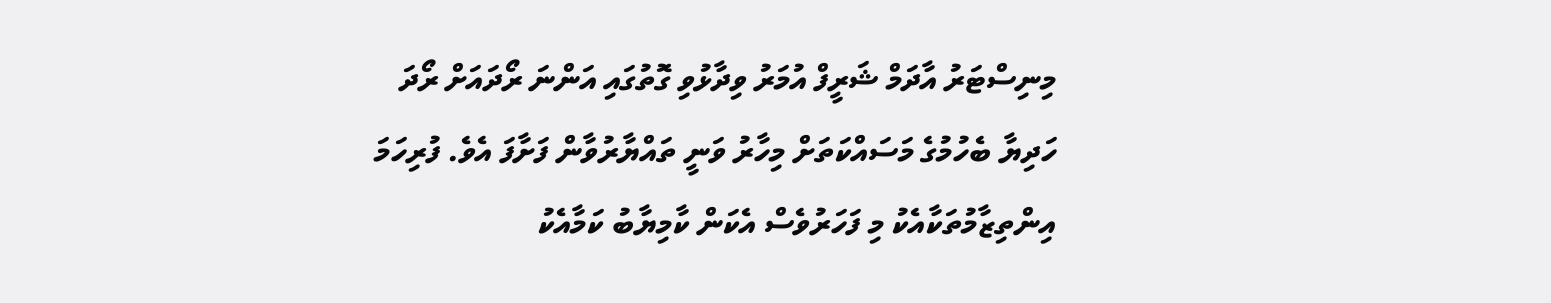މިނިސްޓަރު އާދަމް ޝަރީފް އުމަރު ވިދާޅުވި ގޮތުގައި އަންނަ ރޯދައަށް ރޯދަ ހަދިޔާ ބެހުމުގެ މަސައްކަތަށް މިހާރު ވަނީ ތައްޔާރުވާން ފަށާފަ އެވެ. ފުރިހަމަ އިންތިޒާމުތަކާއެކު މި ފަހަރުވެސް އެކަން ކާމިޔާބު ކަމާއެކު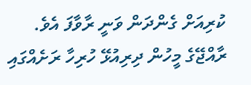ކުރިއަށް ގެންދަން ވަނީ ރާވާފަ އެވެ.
ރާއްޖޭގެ މީހުން ދިރިއުޅޭ ހުރިހާ ރަށެއްގައި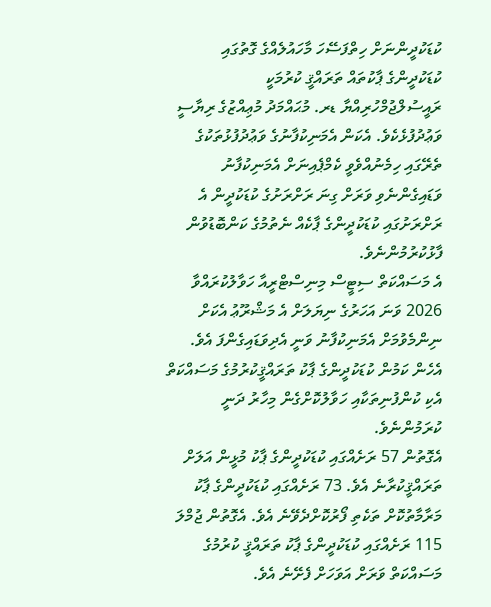ކުޑަކުދީންނަށް ހިތްފަސޭހަ މާހައުލެއްގެ ގޮތުގައި ކުޑަކުދީންގެ ޕާކުތައް ތަރައްޤީ ކުރުމަކީ ރައީސުލްޖުމްހުރިއްޔާ ޑރ. މުޙައްމަދު މުޢިއްޒުގެ ރިޔާސީ ވަޢުދުފުޅެކެވެ. އެކަން އެމަނިކުފާނުގެ ވަޢުދުފުޅުތަކުގެ ތެރޭގައި ހިމެނުއްވެވީ ކެމްޕެއިނަށް އެމަނިކުފާނު ވަޑައިގެންނެވި ވަރަށް ގިނަ ރަށްރަށުގެ ކުޑަކުދީން އެ ރަށްރަށުގައި ކުޑަކުދީންގެ ޕާކެއް ނެތުމުގެ ކަންބޮޑުވުން ފާޅުކުރުމުންނެވެ.
އެ މަސައްކަތް ސިޓީސް މިނިސްޓްރީއާ ހަވާލުކުރައްވާ 2026 ވަނަ އަހަރުގެ ނިޔަލަށް އެ މަޝްރޫޢު އެކަށް ނިންމެވުމަށް އެމަނިކުފާނު ވަނީ އެދިވަޑައިގެންފަ އެވެ. އެހެން ކަމުން ކުޑަކުދީންގެ ޕާކު ތަރައްޤީކުރުމުގެ މަސައްކަތް އެކި ކުންފުނިތަކާއި ހަވާލުކޮށްގެން މިހާރު ދަނީ ކުރަމުންނެވެ.
އެގޮތުން 57 ރަށެއްގައި ކުޑަކުދީންގެ ޕާކު މުޅީން އަލަށް ތަރައްޤީކުރާނެ އެވެ. 73 ރަށެއްގައި ކުޑަކުދީންގެ ޕާކު މަރާމާތުކޮށް ތަކެތި ފޯރުކޮށްދެވޭނެ އެވެ. އެގޮތުން ޖުމްލަ 115 ރަށެއްގައި ކުޑަކުދީންގެ ޕާކު ތަރައްޤީ ކުރުމުގެ މަސައްކަތް ވަރަށް އަވަހަށް ފެށޭނެ އެވެ.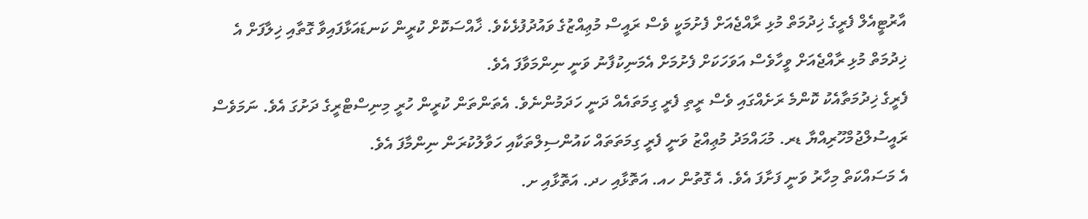އާރުޓީއެލް ފެރީގެ ޚިދުމަތް މުޅި ރާއްޖެއަށް ފެށުމަކީ ވެސް ރައީސް މުޢިއްޒުގެ ވައުދުފުޅެކެވެ. ޚާއްސަކޮށް ކުރީން ކަނޑައަޅާފައިވާ ގޮތާއި ޚިލާފަށް އެ ޚިދުމަތް މުޅި ރާއްޖެއަށް ވީހާވެސް އަވަހަކަށް ފެށުމަށް އެމަނިކުފާނު ވަނީ ނިންމަވާފަ އެވެ.
ފެރީގެ ޚިދުމަތާއެކު ކޮންމެ ރަށެއްގައި ވެސް ރީތި ފެރީ ގިމަތައެއް ދަނީ ހަދަމުންނެވެ. އެތަންތަން ކުރީން ހުރީ މިނިސްޓްރީގެ ދަށުގަ އެވެ. ނަމަވެސް ރައީސުލްޖުމްހޫރިއްޔާ ޑރ. މުޙައްމަދު މުޢިއްޒު ވަނީ ފެރީ ގިމަތަތައް ކައުންސިލްތަކާއި ހަވާލުކުރަން ނިންމާފަ އެވެ.
އެ މަސައްކަތް މިހާރު ވަނީ ފަށާފަ އެވެ. އެ ގޮތުން ހއ. އަތޮޅާއި ހދ. އަތޮޅާއި ށ.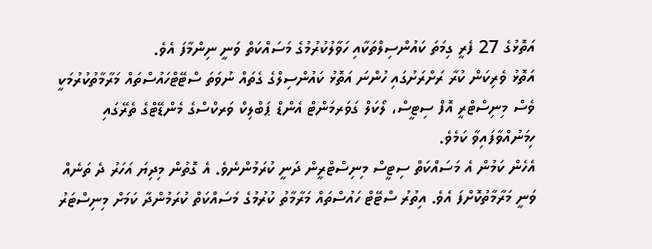އަތޮޅުގެ 27 ފެރީ ގިމަތަ ކައުންސިލްތަކާއި ހަވާލުކުރުމުގެ މަސައްކަތް ވަނީ ނިންމާފަ އެވެ.
އަތޮޅު ވެރިކަން ކުރާ ރަށްރަށުގައި ހުންނަ އަތޮޅު ކައުންސިލްގެ ގެތައް ނުވަތަ ސްޓޭޓްހައުސްތައް މަރާމާތުކުރުމަކީ ވެސް މިނިސްޓްރީ އޮފް ސިޓީސް، ލޯކަލް ގަވަރމަންޓް އެންޑް ޕަބްލިކް ވަރކްސްގެ މެންޑޭޓްގެ ތެރޭގައި ހިމަނުއްވާފައިވާ ކަމެވެ.
އެހެން ކަމުން އެ މަސައްކަތް ސިޓީސް މިނިސްޓްރީން ދަނީ ކުރަމުންނެވެ. އެ ގޮތުން މިދިޔަ އަހަރު ދެ ތަނެއް ވަނީ މަރާމާތުކޮށްފަ އެވެ. އިތުރު ސްޓޭޓް ހައުސްތައް މަރާމާތު ކުރުމުގެ މަސައްކަތް ކުރަމުންދާ ކަމަށް މިނިސްޓަރު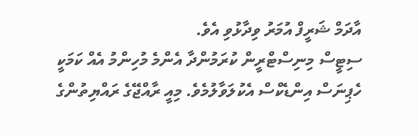އާދަމް ޝަރީފް އުމަރު ވިދާޅުވި އެވެ.
ސިޓީސް މިނިސްޓްރީން ކުރަމުންދާ އެންމެ މުހިންމު އެއް ކަމަކީ ހެޕިނަސް އިންޑެކްސް އެކުލަވާލުމެވެ. މިއީ ރާއްޖޭގެ ރައްޔިތުންގެ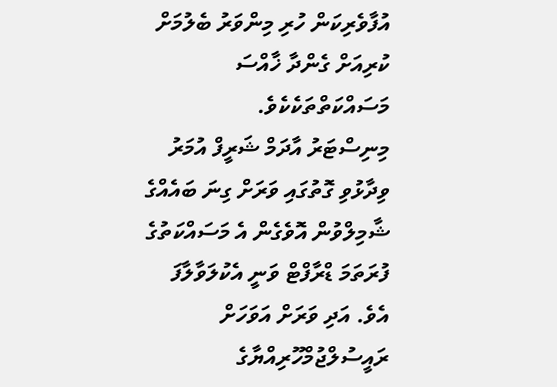އުފާވެރިކަން ހުރި މިންވަރު ބެލުމަށް ކުރިއަށް ގެންދާ ޚާއްސަ މަސައްކަތްތަކެކެވެ.
މިނިސްޓަރު އާދަމް ޝަރީފް އުމަރު ވިދާޅުވި ގޮތުގައި ވަރަށް ގިނަ ބައެއްގެ ޝާމިލްވުން އޮވެގެން އެ މަސައްކަތުގެ ފުރަތަމަ ޑްރާފްޓް ވަނީ އެކުލަވާލާފަ އެވެ. އަދި ވަރަށް އަވަހަށް ރައީސުލްޖުމްހޫރިއްޔާގެ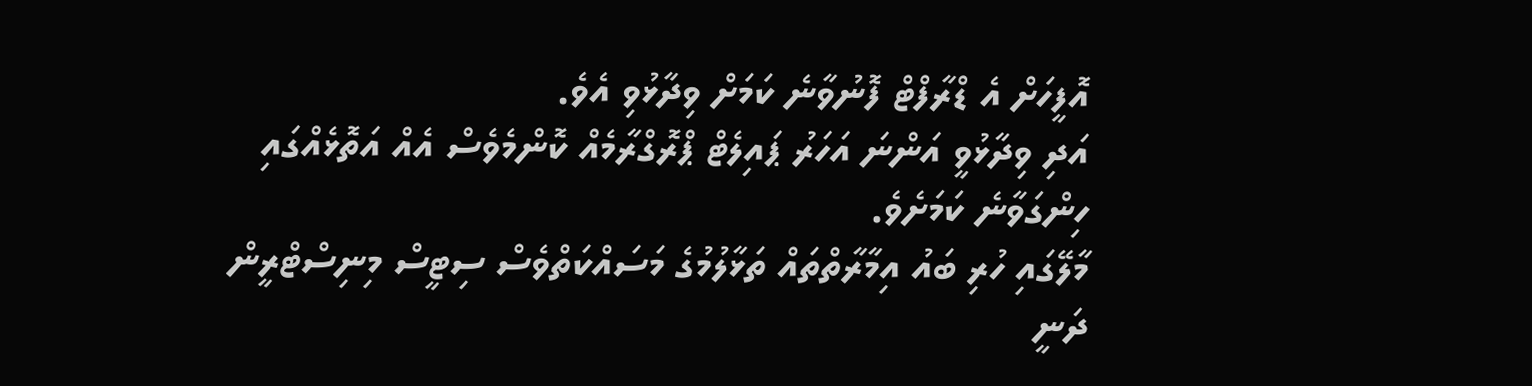އޮފީހަށް އެ ޑްރާފްޓް ފޮނުވާނެ ކަމަށް ވިދާޅުވި އެވެ.
އަދި ވިދާޅުވީ އަންނަ އަހަރު ޕައިލެޓް ޕްރޮގްރާމެއް ކޮންމެވެސް އެއް އަތޮޅެއްގައި ހިންގަވާނެ ކަމަށެވެ.
މާލޭގައި ހުރި ބައު އިމާރާތްތައް ތަޅާލުމުގެ މަސައްކަތްވެސް ސިޓީސް މިނިސްޓްރީން ދަނީ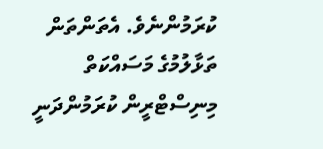ކުރަމުންނެވެ. އެތަންތަން ތަޅާލުމުގެ މަސައްކަތް މިނިސްޓްރީން ކުރަމުންދަނީ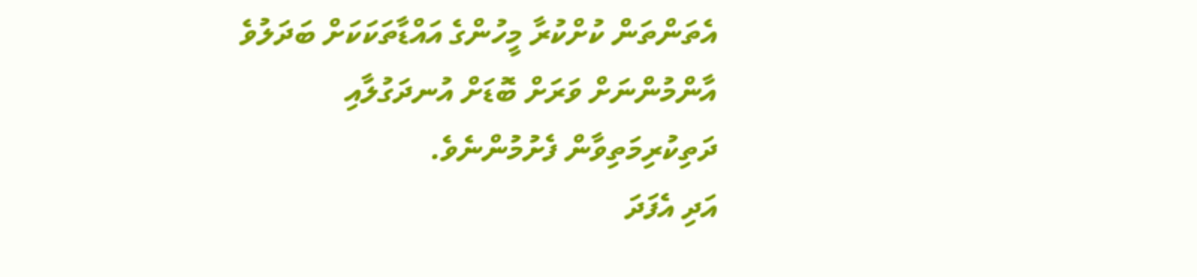އެތަންތަން ކުށްކުރާ މީހުންގެ އައްޑާތަކަކަށް ބަދަލުވެ އާންމުންނަށް ވަރަށް ބޮޑަށް އުނދަގުލާއި ދަތިކުރިމަތިވާން ފެށުމުންނެވެ.
އަދި އެފަދަ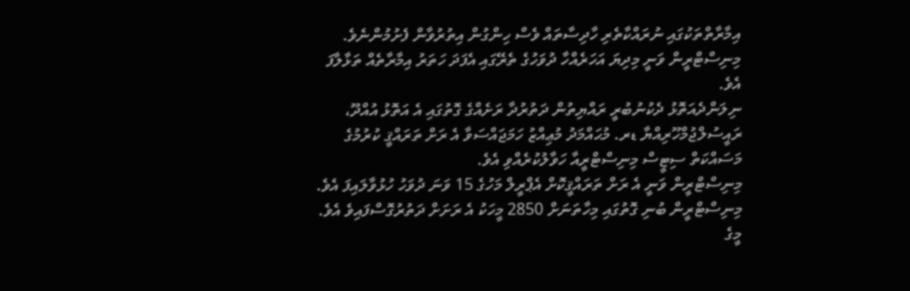އިމާރާތްތަކުގައި ނުރައްކާތެރި ހާދިސާތައް ވެސް ހިންގުން އިތުރުވާން ފެށުމުންނެވެ. މިނިސްޓްރީން ވަނީ މިދިޔަ އަހަރެއްހާ ދުވަހުގެ ތެރޭގައި އެފަދަ ހަތަރު އިމާރާތެއް ތަޅާލާފަ އެވެ.
ނިލަންދެއަތޮޅު ދެކުނުބުރީ ރައްޔިތުން ދަތުރުދާ ރަށެއްގެ ގޮތުގައި އެ އަތޮޅު އުއްދޫ، ރައީސުލްޖުމްހޫރިއްޔާ ޑރ. މުޙައްމަދު މުޢިއްޒު ހަމަޖައްސަވާ އެ ރަށް ތަރައްޤީ ކުރުމުގެ މަސައްކަތް ސިޓީސް މިނިސްޓްރީއާ ހަވާލުކުރެއްވި އެވެ.
މިނިސްޓްރީން ވަނީ އެ ރަށް ތަރައްޤީކޮށް އެޕްރީލް މަހުގެ 15 ވަނަ ދުވަހު ހުޅުވާލައިފަ އެވެ. މިނިސްޓްރީން ބުނި ގޮތުގައި މިހާތަނަށް 2850 މީހަކު އެ ރަށަށް ދަތުރުގޮސްފައިވެ އެވެ.
މީގެ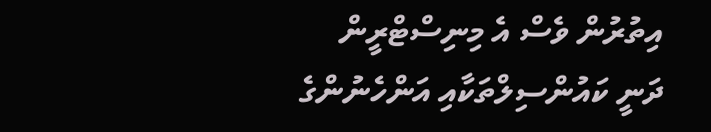އިތުރުން ވެސް އެ މިނިސްޓްރީން ދަނީ ކައުންސިލްތަކާއި އަންހެނުންގެ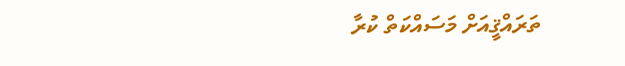ތަރައްޤީއަށް މަސައްކަތް ކުރާ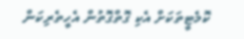ކޮމެޓީތަކަށް އެކި ގޮތްގޮތުން އެހީތެރިކަން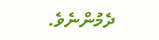ދެމުންނެވެ.